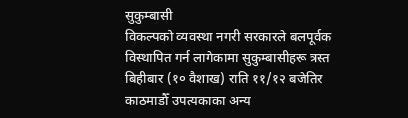सुकुम्बासी
विकल्पको व्यवस्था नगरी सरकारले बलपूर्वक विस्थापित गर्न लागेकामा सुकुम्बासीहरू त्रस्त
बिहीबार (१० वैशाख) राति ११/१२ बजेतिर काठमाडौँ उपत्यकाका अन्य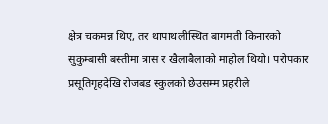क्षेत्र चकमन्न थिए, तर थापाथलीस्थित बागमती किनारको सुकुम्बासी बस्तीमा त्रास र खैलाबैलाको माहोल थियो। परोपकार प्रसूतिगृहदेखि रोजबड स्कुलको छेउसम्म प्रहरीले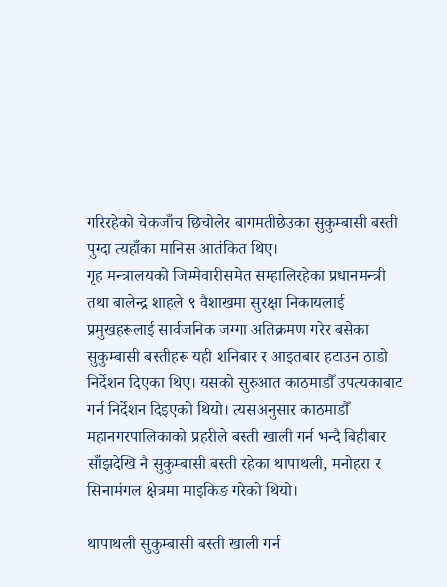गरिरहेको चेकजाँच छिचोलेर बागमतीछेउका सुकुम्बासी बस्ती पुग्दा त्यहाँका मानिस आतंकित थिए।
गृह मन्त्रालयको जिम्मेवारीसमेत सम्हालिरहेका प्रधानमन्त्री तथा बालेन्द्र शाहले ९ वैशाखमा सुरक्षा निकायलाई प्रमुखहरूलाई सार्वजनिक जग्गा अतिक्रमण गरेर बसेका सुकुम्बासी बस्तीहरू यही शनिबार र आइतबार हटाउन ठाडो निर्देशन दिएका थिए। यसको सुरुआत काठमाडौँ उपत्यकाबाट गर्न निर्देशन दिइएको थियो। त्यसअनुसार काठमाडौँ महानगरपालिकाको प्रहरीले बस्ती खाली गर्न भन्दै बिहीबार साँझदेखि नै सुकुम्बासी बस्ती रहेका थापाथली, मनोहरा र सिनामंगल क्षेत्रमा माइकिङ गरेको थियो।

थापाथली सुकुम्बासी बस्ती खाली गर्न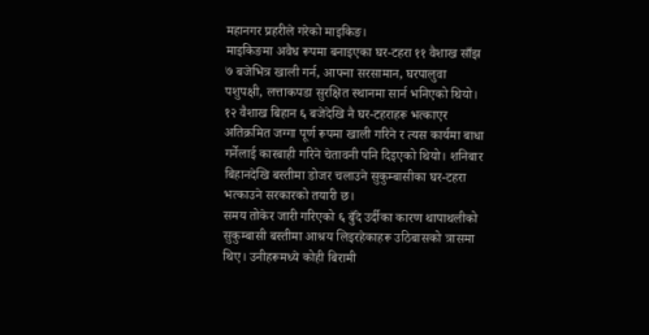महानगर प्रहरीले गरेको माइकिङ।
माइकिङमा अवैध रूपमा बनाइएका घर-टहरा ११ वैशाख साँझ ७ बजेभित्र खाली गर्न, आफ्ना सरसामान, घरपालुवा पशुपक्षी, लत्ताकपडा सुरक्षित स्थानमा सार्न भनिएको थियो। १२ वैशाख बिहान ६ बजेदेखि नै घर-टहराहरू भत्काएर अतिक्रमित जग्गा पूर्ण रूपमा खाली गरिने र त्यस कार्यमा बाधा गर्नेलाई कारबाही गरिने चेतावनी पनि दिइएको थियो। शनिबार बिहानदेखि बस्तीमा डोजर चलाउने सुकुम्बासीका घर-टहरा भत्काउने सरकारको तयारी छ।
समय तोकेर जारी गरिएको ६ बुँदे उर्दीका कारण थापाथलीको सुकुम्बासी बस्तीमा आश्रय लिइरहेकाहरू उठिबासको त्रासमा थिए। उनीहरूमध्ये कोही बिरामी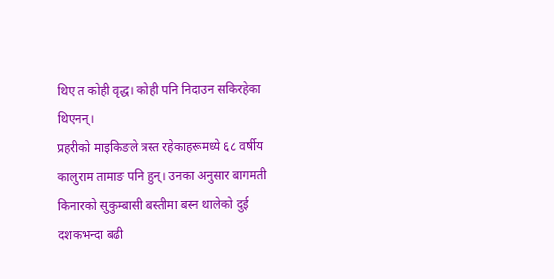थिए त कोही वृद्ध। कोही पनि निदाउन सकिरहेका थिएनन्।
प्रहरीको माइकिङले त्रस्त रहेकाहरूमध्ये ६८ वर्षीय कालुराम तामाङ पनि हुन्। उनका अनुसार बागमती किनारको सुकुम्बासी बस्तीमा बस्न थालेको दुई दशकभन्दा बढी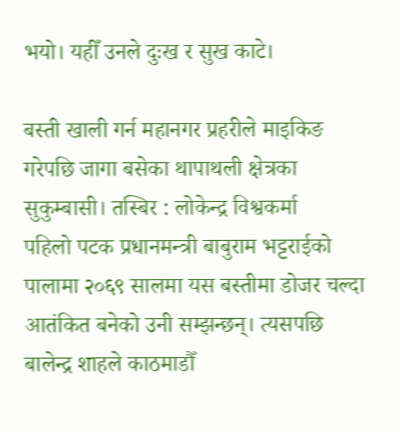भयो। यहीँ उनले दुःख र सुख काटे।

बस्ती खाली गर्न महानगर प्रहरीले माइकिङ गरेपछि जागा बसेका थापाथली क्षेत्रका सुकुम्बासी। तस्बिर : लोकेन्द्र विश्वकर्मा
पहिलो पटक प्रधानमन्त्री बाबुराम भट्टराईको पालामा २०६९ सालमा यस बस्तीमा डोजर चल्दा आतंकित बनेको उनी सम्झन्छन्। त्यसपछि बालेन्द्र शाहले काठमाडौँ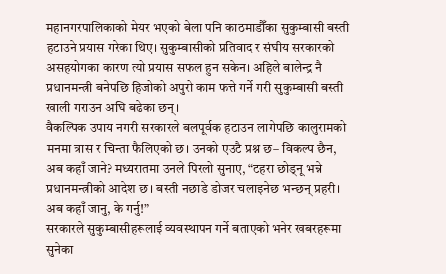महानगरपालिकाको मेयर भएको बेला पनि काठमाडौँका सुकुम्बासी बस्ती हटाउने प्रयास गरेका थिए। सुकुम्बासीको प्रतिवाद र संघीय सरकारको असहयोगका कारण त्यो प्रयास सफल हुन सकेन। अहिले बालेन्द्र नै प्रधानमन्त्री बनेपछि हिजोको अपुरो काम फत्ते गर्ने गरी सुकुम्बासी बस्ती खाली गराउन अघि बढेका छन्।
वैकल्पिक उपाय नगरी सरकारले बलपूर्वक हटाउन लागेपछि कालुरामको मनमा त्रास र चिन्ता फैलिएको छ। उनको एउटै प्रश्न छ– विकल्प छैन, अब कहाँ जाने? मध्यरातमा उनले पिरलो सुनाए, “टहरा छोड्नू भन्ने प्रधानमन्त्रीको आदेश छ। बस्ती नछाडे डोजर चलाइनेछ भन्छन् प्रहरी। अब कहाँ जानु, के गर्नु!”
सरकारले सुकुम्बासीहरूलाई व्यवस्थापन गर्ने बताएको भनेर खबरहरूमा सुनेका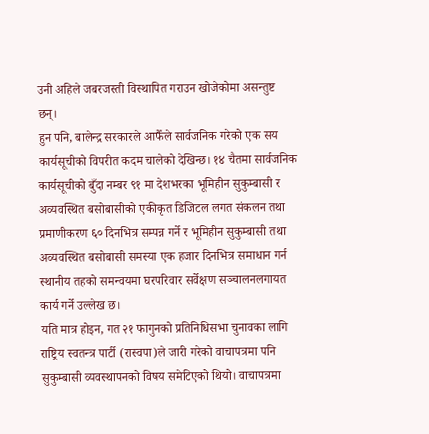उनी अहिले जबरजस्ती विस्थापित गराउन खोजेकोमा असन्तुष्ट छन्।
हुन पनि, बालेन्द्र सरकारले आफैँले सार्वजनिक गरेको एक सय कार्यसूचीको विपरीत कदम चालेको देखिन्छ। १४ चैतमा सार्वजनिक कार्यसूचीको बुँदा नम्बर ९१ मा देशभरका भूमिहीन सुकुम्बासी र अव्यवस्थित बसोबासीको एकीकृत डिजिटल लगत संकलन तथा प्रमाणीकरण ६० दिनभित्र सम्पन्न गर्ने र भूमिहीन सुकुम्बासी तथा अव्यवस्थित बसोबासी समस्या एक हजार दिनभित्र समाधान गर्न स्थानीय तहको समन्वयमा घरपरिवार सर्वेक्षण सञ्चालनलगायत कार्य गर्ने उल्लेख छ।
यति मात्र होइन, गत २१ फागुनको प्रतिनिधिसभा चुनावका लागि राष्ट्रिय स्वतन्त्र पार्टी (रास्वपा)ले जारी गरेको वाचापत्रमा पनि सुकुम्बासी व्यवस्थापनको विषय समेटिएको थियो। वाचापत्रमा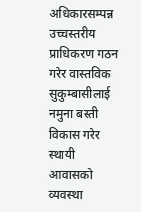अधिकारसम्पन्न उच्चस्तरीय प्राधिकरण गठन गरेर वास्तविक सुकुम्बासीलाई नमुना बस्ती विकास गरेर स्थायी आवासको व्यवस्था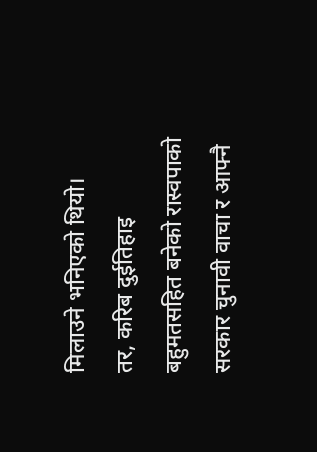मिलाउने भनिएको थियो।
तर, करिब दुईतिहाइ बहुमतसहित बनेको रास्वपाको सरकार चुनावी वाचा र आफ्नै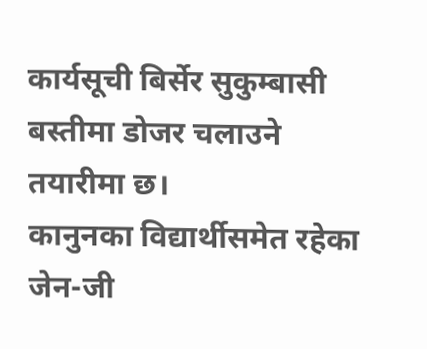कार्यसूची बिर्सेर सुकुम्बासी बस्तीमा डोजर चलाउने तयारीमा छ।
कानुनका विद्यार्थीसमेत रहेका जेन-जी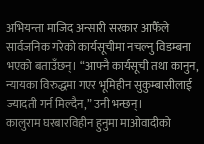अभियन्ता माजिद अन्सारी सरकार आफैँले सार्वजनिक गरेको कार्यसूचीमा नचल्नु विडम्बना भएको बताउँछन्। “आफ्नै कार्यसूची तथा कानुन, न्यायका विरुद्धमा गएर भूमिहीन सुकुम्बासीलाई ज्यादती गर्न मिल्दैन,” उनी भन्छन्।
कालुराम घरबारविहीन हुनुमा माओवादीको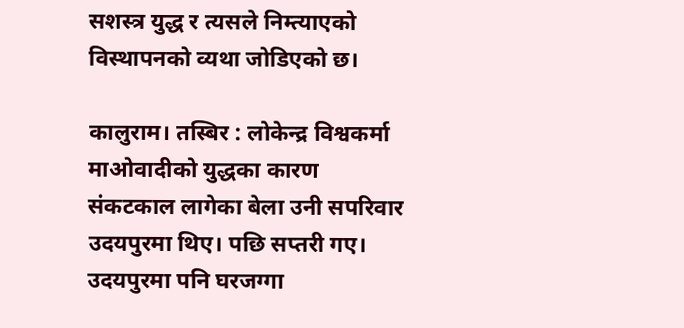सशस्त्र युद्ध र त्यसले निम्त्याएको विस्थापनको व्यथा जोडिएको छ।

कालुराम। तस्बिर : लोकेन्द्र विश्वकर्मा
माओवादीको युद्धका कारण संकटकाल लागेका बेला उनी सपरिवार उदयपुरमा थिए। पछि सप्तरी गए। उदयपुरमा पनि घरजग्गा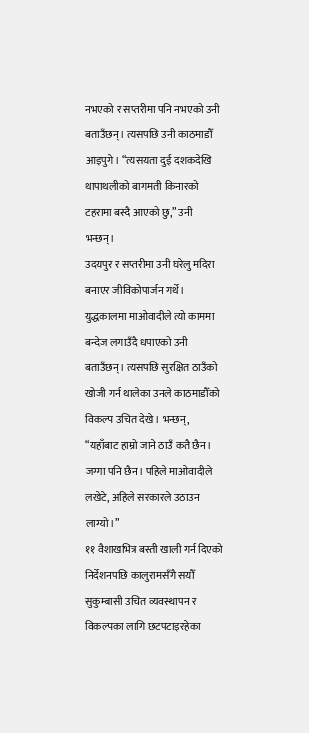नभएको र सप्तरीमा पनि नभएको उनी बताउँछन्। त्यसपछि उनी काठमाडौँ आइपुगे। “त्यसयता दुई दशकदेखि थापाथलीको बागमती किनारको टहरामा बस्दै आएको छु,” उनी भन्छन्।
उदयपुर र सप्तरीमा उनी घरेलु मदिरा बनाएर जीविकोपार्जन गर्थे। युद्धकालमा माओवादीले त्यो काममा बन्देज लगाउँदै धपाएको उनी बताउँछन्। त्यसपछि सुरक्षित ठाउँको खोजी गर्न थालेका उनले काठमाडौँको विकल्प उचित देखे। भन्छन्, “यहाँबाट हाम्रो जाने ठाउँ कतै छैन। जग्गा पनि छैन। पहिले माओवादीले लखेटे, अहिले सरकारले उठाउन लाग्यो।”
११ वैशाखभित्र बस्ती खाली गर्न दिएको निर्देशनपछि कालुरामसँगै सयौँ सुकुम्बासी उचित व्यवस्थापन र विकल्पका लागि छटपटाइरहेका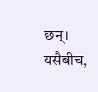छन्।
यसैबीच,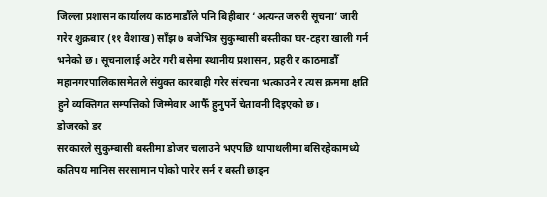जिल्ला प्रशासन कार्यालय काठमाडौँले पनि बिहीबार ‘अत्यन्त जरुरी सूचना’ जारी गरेर शुक्रबार (११ वैशाख) साँझ ७ बजेभित्र सुकुम्बासी बस्तीका घर-टहरा खाली गर्न भनेको छ। सूचनालाई अटेर गरी बसेमा स्थानीय प्रशासन, प्रहरी र काठमाडौँ महानगरपालिकासमेतले संयुक्त कारबाही गरेर संरचना भत्काउने र त्यस क्रममा क्षति हुने व्यक्तिगत सम्पत्तिको जिम्मेवार आफैँ हुनुपर्ने चेतावनी दिइएको छ।
डोजरको डर
सरकारले सुकुम्बासी बस्तीमा डोजर चलाउने भएपछि थापाथलीमा बसिरहेकामध्ये कतिपय मानिस सरसामान पोको पारेर सर्न र बस्ती छाड्न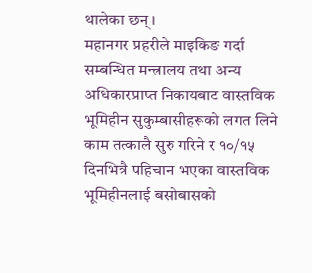थालेका छन्।
महानगर प्रहरीले माइकिङ गर्दा सम्बन्धित मन्त्रालय तथा अन्य अधिकारप्राप्त निकायबाट वास्तविक भूमिहीन सुकुम्बासीहरूको लगत लिने काम तत्कालै सुरु गरिने र १०/१५ दिनभित्रै पहिचान भएका वास्तविक भूमिहीनलाई बसोबासको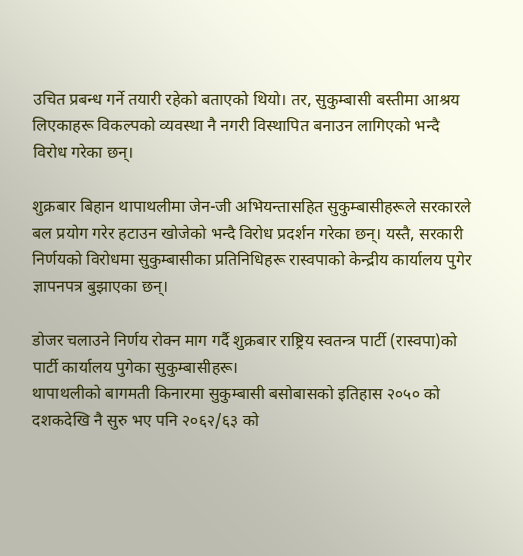उचित प्रबन्ध गर्ने तयारी रहेको बताएको थियो। तर, सुकुम्बासी बस्तीमा आश्रय लिएकाहरू विकल्पको व्यवस्था नै नगरी विस्थापित बनाउन लागिएको भन्दै विरोध गरेका छन्।

शुक्रबार बिहान थापाथलीमा जेन-जी अभियन्तासहित सुकुम्बासीहरूले सरकारले बल प्रयोग गरेर हटाउन खोजेको भन्दै विरोध प्रदर्शन गरेका छन्। यस्तै, सरकारी निर्णयको विरोधमा सुकुम्बासीका प्रतिनिधिहरू रास्वपाको केन्द्रीय कार्यालय पुगेर ज्ञापनपत्र बुझाएका छन्।

डोजर चलाउने निर्णय रोक्न माग गर्दै शुक्रबार राष्ट्रिय स्वतन्त्र पार्टी (रास्वपा)को पार्टी कार्यालय पुगेका सुकुम्बासीहरू।
थापाथलीको बागमती किनारमा सुकुम्बासी बसोबासको इतिहास २०५० को दशकदेखि नै सुरु भए पनि २०६२/६३ को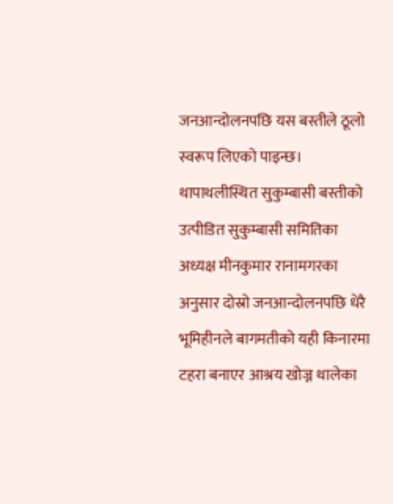जनआन्दोलनपछि यस बस्तीले ठूलो स्वरूप लिएको पाइन्छ। थापाथलीस्थित सुकुम्बासी बस्तीको उत्पीडित सुकुम्बासी समितिका अध्यक्ष मीनकुमार रानामगरका अनुसार दोस्रो जनआन्दोलनपछि धेरै भूमिहीनले बागमतीको यही किनारमा टहरा बनाएर आश्रय खोज्न थालेका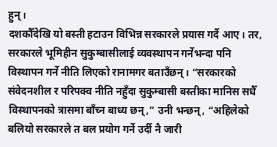हुन्।
दशकौँदेखि यो बस्ती हटाउन विभिन्न सरकारले प्रयास गर्दै आए। तर, सरकारले भूमिहीन सुकुम्बासीलाई व्यवस्थापन गर्नेभन्दा पनि विस्थापन गर्ने नीति लिएको रानामगर बताउँछन्। “सरकारको संवेदनशील र परिपक्व नीति नहुँदा सुकुम्बासी बस्तीका मानिस सधैँ विस्थापनको त्रासमा बाँच्न बाध्य छन्,” उनी भन्छन्, “अहिलेको बलियो सरकारले त बल प्रयोग गर्ने उर्दी नै जारी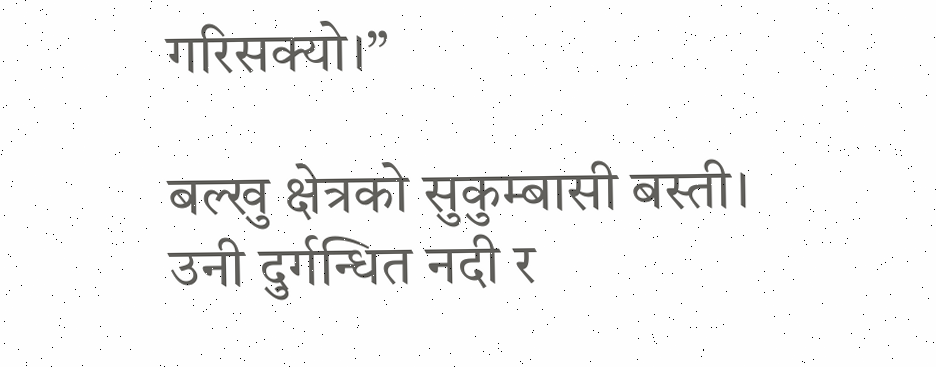गरिसक्यो।”

बल्खु क्षेत्रको सुकुम्बासी बस्ती।
उनी दुर्गन्धित नदी र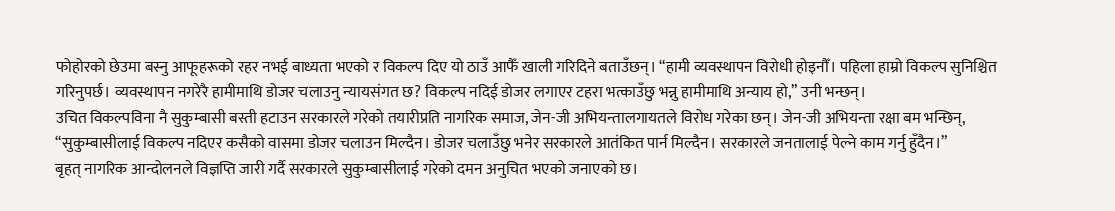फोहोरको छेउमा बस्नु आफूहरूको रहर नभई बाध्यता भएको र विकल्प दिए यो ठाउँ आफैँ खाली गरिदिने बताउँछन्। “हामी व्यवस्थापन विरोधी होइनौँ। पहिला हाम्रो विकल्प सुनिश्चित गरिनुपर्छ। व्यवस्थापन नगरेरै हामीमाथि डोजर चलाउनु न्यायसंगत छ? विकल्प नदिई डोजर लगाएर टहरा भत्काउँछु भन्नु हामीमाथि अन्याय हो,” उनी भन्छन्।
उचित विकल्पविना नै सुकुम्बासी बस्ती हटाउन सरकारले गरेको तयारीप्रति नागरिक समाज, जेन-जी अभियन्तालगायतले विरोध गरेका छन्। जेन-जी अभियन्ता रक्षा बम भन्छिन्, “सुकुम्बासीलाई विकल्प नदिएर कसैको वासमा डोजर चलाउन मिल्दैन। डोजर चलाउँछु भनेर सरकारले आतंकित पार्न मिल्दैन। सरकारले जनतालाई पेल्ने काम गर्नु हुँदैन।”
बृहत् नागरिक आन्दोलनले विज्ञप्ति जारी गर्दै सरकारले सुकुम्बासीलाई गरेको दमन अनुचित भएको जनाएको छ।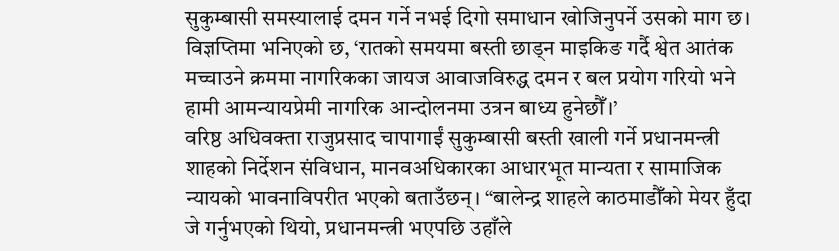सुकुम्बासी समस्यालाई दमन गर्ने नभई दिगो समाधान खोजिनुपर्ने उसको माग छ। विज्ञप्तिमा भनिएको छ, ‘रातको समयमा बस्ती छाड्न माइकिङ गर्दै श्वेत आतंक मच्चाउने क्रममा नागरिकका जायज आवाजविरुद्ध दमन र बल प्रयोग गरियो भने हामी आमन्यायप्रेमी नागरिक आन्दोलनमा उत्रन बाध्य हुनेछौँ।’
वरिष्ठ अधिवक्ता राजुप्रसाद चापागाईं सुकुम्बासी बस्ती खाली गर्ने प्रधानमन्त्री शाहको निर्देशन संविधान, मानवअधिकारका आधारभूत मान्यता र सामाजिक न्यायको भावनाविपरीत भएको बताउँछन्। “बालेन्द्र शाहले काठमाडौँको मेयर हुँदा जे गर्नुभएको थियो, प्रधानमन्त्री भएपछि उहाँले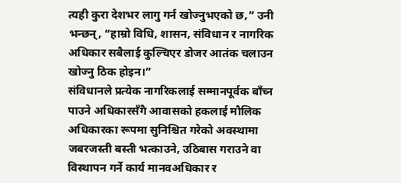त्यही कुरा देशभर लागु गर्न खोज्नुभएको छ,” उनी भन्छन्, “हाम्रो विधि, शासन, संविधान र नागरिक अधिकार सबैलाई कुल्चिएर डोजर आतंक चलाउन खोज्नु ठिक होइन।”
संविधानले प्रत्येक नागरिकलाई सम्मानपूर्वक बाँच्न पाउने अधिकारसँगै आवासको हकलाई मौलिक अधिकारका रूपमा सुनिश्चित गरेको अवस्थामा जबरजस्ती बस्ती भत्काउने, उठिबास गराउने वा विस्थापन गर्ने कार्य मानवअधिकार र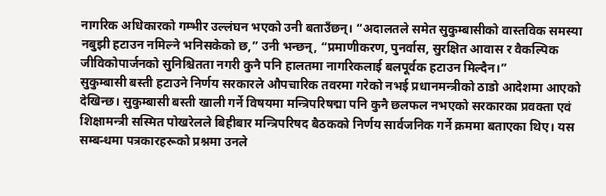नागरिक अधिकारको गम्भीर उल्लंघन भएको उनी बताउँछन्। “अदालतले समेत सुकुम्बासीको वास्तविक समस्या नबुझी हटाउन नमिल्ने भनिसकेको छ,” उनी भन्छन्, “प्रमाणीकरण, पुनर्वास, सुरक्षित आवास र वैकल्पिक जीविकोपार्जनको सुनिश्चितता नगरी कुनै पनि हालतमा नागरिकलाई बलपूर्वक हटाउन मिल्दैन।”
सुकुम्बासी बस्ती हटाउने निर्णय सरकारले औपचारिक तवरमा गरेको नभई प्रधानमन्त्रीको ठाडो आदेशमा आएको देखिन्छ। सुकुम्बासी बस्ती खाली गर्ने विषयमा मन्त्रिपरिषद्मा पनि कुनै छलफल नभएको सरकारका प्रवक्ता एवं शिक्षामन्त्री सस्मित पोखरेलले बिहीबार मन्त्रिपरिषद बैठकको निर्णय सार्वजनिक गर्ने क्रममा बताएका थिए। यस सम्बन्धमा पत्रकारहरूको प्रश्नमा उनले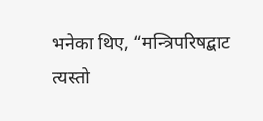भनेका थिए, “मन्त्रिपरिषद्बाट त्यस्तो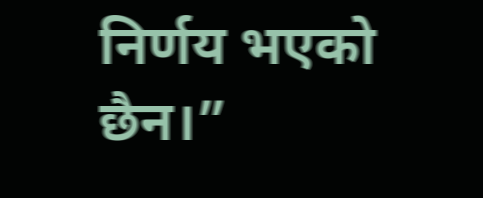निर्णय भएको छैन।”